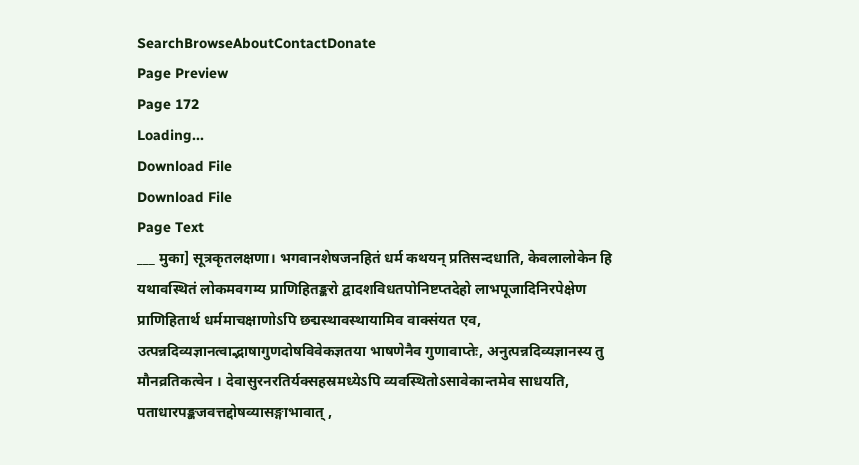SearchBrowseAboutContactDonate
Page Preview
Page 172
Loading...
Download File
Download File
Page Text
___ मुका] सूत्रकृतलक्षणा। भगवानशेषजनहितं धर्म कथयन् प्रतिसन्दधाति, केवलालोकेन हि यथावस्थितं लोकमवगम्य प्राणिहितङ्करो द्वादशविधतपोनिष्टप्तदेहो लाभपूजादिनिरपेक्षेण प्राणिहितार्थ धर्ममाचक्षाणोऽपि छद्मस्थावस्थायामिव वाक्संयत एव, उत्पन्नदिव्यज्ञानत्वाद्भाषागुणदोषविवेकज्ञतया भाषणेनैव गुणावाप्तेः, अनुत्पन्नदिव्यज्ञानस्य तु मौनव्रतिकत्वेन । देवासुरनरतिर्यक्सहस्रमध्येऽपि व्यवस्थितोऽसावेकान्तमेव साधयति, पताधारपङ्कजवत्तद्दोषव्यासङ्गाभावात् ,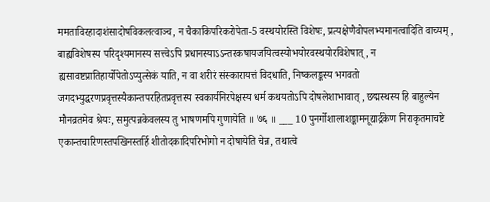ममताविरहादाशंसादोषविकलत्वाञ्च, न चैकाकिपरिकरोपेता-5 वस्थयोरस्ति विशेषः, प्रत्यक्षेणैवोपलभ्यमानत्वादिति वाच्यम् , बाह्यविशेषस्य परिदृश्यमानस्य सत्त्वेऽपि प्रधानस्याऽऽन्तरकषायजयित्वस्योभयोरवस्थयोरविशेषात् , न ह्यसावष्टप्रातिहार्योपेतोऽप्युत्सेकं याति, न वा शरीरं संस्कारायत्तं विदधाति, निष्कलङ्कस्य भगवतो जगदभ्युद्धरणप्रवृत्तस्यैकान्तपरहितप्रवृत्तस्य स्वकार्यनिरपेक्षस्य धर्म कथयतोऽपि दोषलेशाभावात् , छद्मस्थस्य हि बाहुल्येन मौनव्रतमेव श्रेयः, समुत्पन्नकेवलस्य तु भाषणमपि गुणायेति ॥ ७६ ॥ ___ 10 पुनर्गोशालाशङ्कामनूद्यार्द्रकेण निराकृतमाचष्टे एकान्तचारिणस्तपखिनस्तर्हि शीतोदकादिपरिभोगो न दोषायेति चेन्न, तथात्वे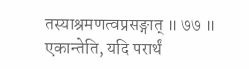तस्याश्रमणत्वप्रसङ्गात् ॥ ७७ ॥ एकान्तेति, यदि परार्थं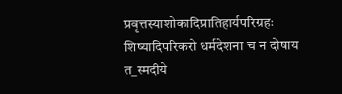प्रवृत्तस्याशोकादिप्रातिहार्यपरिग्रहः शिष्यादिपरिकरो धर्मदेशना च न दोषाय त_स्मदीये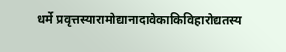धर्मे प्रवृत्तस्यारामोद्यानादावेकाकिविहारोद्यतस्य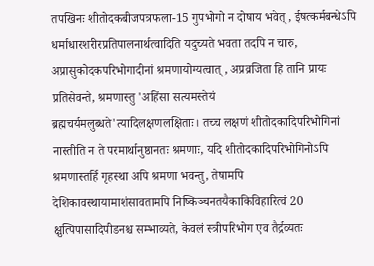तपखिनः शीतोदकबीजपत्रफला-15 गुपभोगो न दोषाय भवेत् , ईषत्कर्मबन्धेऽपि धर्माधारशरीरप्रतिपालनार्थत्वादिति यदुच्यते भवता तदपि न चारु, अप्रासुकोदकपरिभोगादीनां श्रमणायोग्यत्वात् , अप्रव्रजिता हि तानि प्रायः प्रतिसेवन्ते, श्रमणास्तु 'अहिंसा सत्यमस्तेयं ब्रह्मचर्यमलुब्धते'त्यादिलक्षणलक्षिताः। तच्च लक्षणं शीतोदकादिपरिभोगिनां नास्तीति न ते परमार्थानुष्ठानतः श्रमणाः, यदि शीतोदकादिपरिभोगिनोऽपि श्रमणास्तर्हि गृहस्था अपि श्रमणा भवन्तु, तेषामपि देशिकावस्थायामाशंसावतामपि निष्किञ्चनतयैकाकिविहारित्वं 20 क्षुत्पिपासादिपीडनश्च सम्भाव्यते, केवलं स्त्रीपरिभोग एव तैर्द्रव्यतः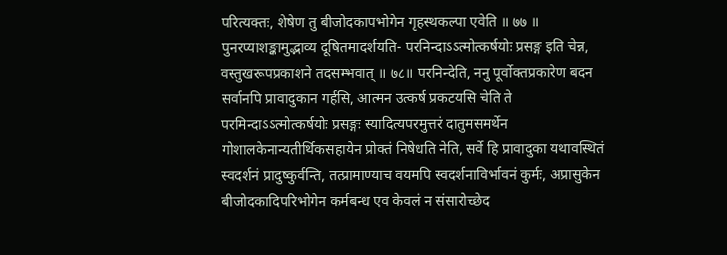परित्यक्तः, शेषेण तु बीजोदकापभोगेन गृहस्थकल्पा एवेति ॥ ७७ ॥ पुनरप्याशङ्कामुद्भाव्य दूषितमादर्शयति- परनिन्दाऽऽत्मोत्कर्षयोः प्रसङ्ग इति चेन्न, वस्तुखरूपप्रकाशने तदसम्भवात् ॥ ७८॥ परनिन्देति, ननु पूर्वोक्तप्रकारेण बदन सर्वानपि प्रावादुकान गर्हसि, आत्मन उत्कर्ष प्रकटयसि चेति ते परमिन्दाऽऽत्मोत्कर्षयोः प्रसङ्गः स्यादित्यपरमुत्तरं दातुमसमर्थेन गोशालकेनान्यतीर्थिकसहायेन प्रोक्तं निषेधति नेति, सर्वे हि प्रावादुका यथावस्थितं स्वदर्शनं प्रादुष्कुर्वन्ति, तत्प्रामाण्याच वयमपि स्वदर्शनाविर्भावनं कुर्मः, अप्रासुकेन बीजोदकादिपरिभोगेन कर्मबन्ध एव केवलं न संसारोच्छेद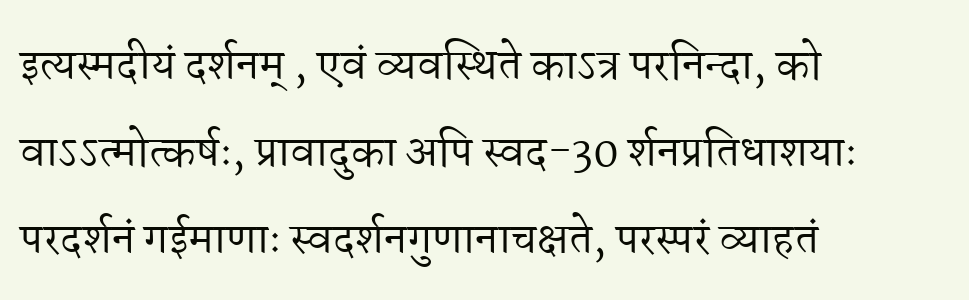इत्यस्मदीयं दर्शनम् , एवं व्यवस्थिते काऽत्र परनिन्दा, को वाऽऽत्मोत्कर्षः, प्रावादुका अपि स्वद-30 र्शनप्रतिधाशयाः परदर्शनं गईमाणाः स्वदर्शनगुणानाचक्षते, परस्परं व्याहतं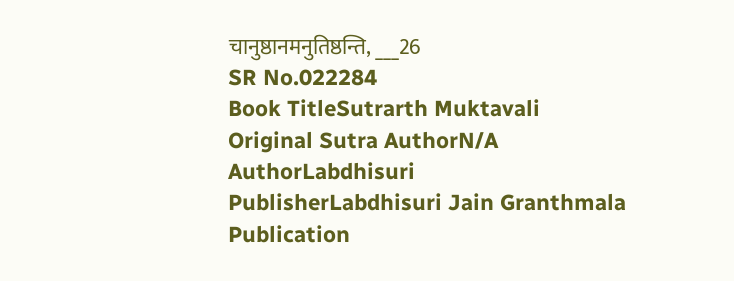चानुष्ठानमनुतिष्ठन्ति, ___26
SR No.022284
Book TitleSutrarth Muktavali
Original Sutra AuthorN/A
AuthorLabdhisuri
PublisherLabdhisuri Jain Granthmala
Publication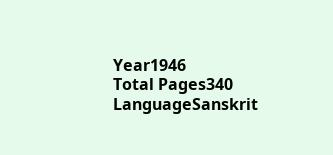Year1946
Total Pages340
LanguageSanskrit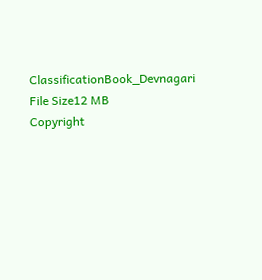ClassificationBook_Devnagari
File Size12 MB
Copyright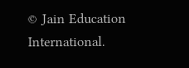© Jain Education International.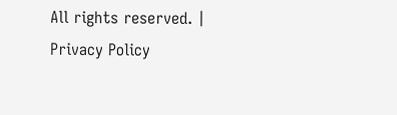All rights reserved. | Privacy Policy